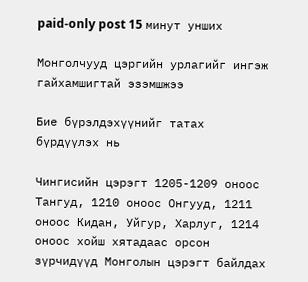paid-only post 15 минут унших

Монголчууд цэргийн урлагийг ингэж гайхамшигтай эзэмшжээ

Бие бүрэлдэхүүнийг татах бүрдүүлэх нь

Чингисийн цэрэгт 1205-1209 оноос Тангуд, 1210 оноос Онгууд, 1211 оноос Кидан, Уйгур, Харлуг, 1214 оноос хойш хятадаас орсон зүрчидүүд Монголын цэрэгт байлдах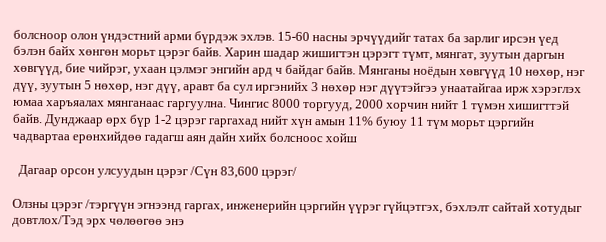болсноор олон үндэстний арми бүрдэж эхлэв. 15-60 насны эрчүүдийг татах ба зарлиг ирсэн үед бэлэн байх хөнгөн морьт цэрэг байв. Харин шадар жишигтэн цэрэгт түмт, мянгат, зуутын даргын хөвгүүд, бие чийрэг, ухаан цэлмэг энгийн ард ч байдаг байв. Мянганы ноёдын хөвгүүд 10 нөхөр, нэг дүү, зуутын 5 нөхөр, нэг дүү, аравт ба сул иргэнийх 3 нөхөр нэг дүүтэйгээ унаатайгаа ирж хэрэглэх юмаа харъяалах мянганаас гаргуулна. Чингис 8000 торгууд, 2000 хорчин нийт 1 түмэн хишигттэй байв. Дунджаар өрх бүр 1-2 цэрэг гаргахад нийт хүн амын 11% буюу 11 түм морьт цэргийн чадвартаа ерөнхийдөө гадагш аян дайн хийх болсноос хойш

  Дагаар орсон улсуудын цэрэг /Сүн 83,600 цэрэг/

Олзны цэрэг /тэргүүн эгнээнд гаргах, инженерийн цэргийн үүрэг гүйцэтгэх, бэхлэлт сайтай хотудыг довтлох/Тэд эрх чөлөөгөө энэ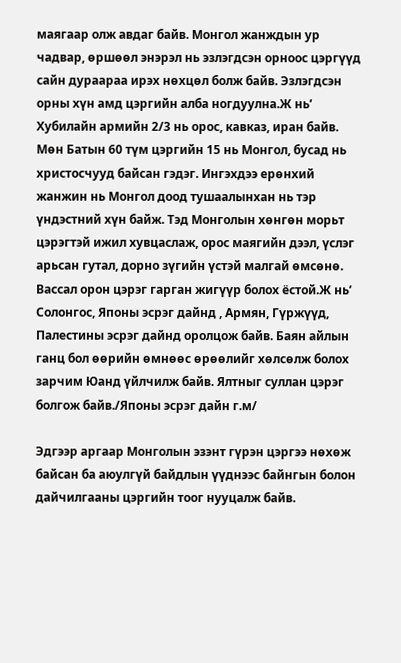маягаар олж авдаг байв. Монгол жанждын ур чадвар, өршөөл энэрэл нь эзлэгдсэн орноос цэргүүд сайн дураараа ирэх нөхцөл болж байв. Эзлэгдсэн орны хүн амд цэргийн алба ногдуулна.Ж нь’ Хубилайн армийн 2/3 нь орос, кавказ, иран байв. Мөн Батын 60 түм цэргийн 15 нь Монгол, бусад нь христосчууд байсан гэдэг. Ингэхдээ ерөнхий жанжин нь Монгол доод тушаалынхан нь тэр үндэстний хүн байж. Тэд Монголын хөнгөн морьт цэрэгтэй ижил хувцаслаж, орос маягийн дээл, үслэг арьсан гутал, дорно зүгийн үстэй малгай өмсөнө. Вассал орон цэрэг гарган жигүүр болох ёстой.Ж нь’ Солонгос, Японы эсрэг дайнд , Армян, Гүржүүд, Палестины эсрэг дайнд оролцож байв. Баян айлын ганц бол өөрийн өмнөөс өрөөлийг хөлсөлж болох зарчим Юанд үйлчилж байв. Ялтныг суллан цэрэг болгож байв./Японы эсрэг дайн г.м/

Эдгээр аргаар Монголын эзэнт гүрэн цэргээ нөхөж байсан ба аюулгүй байдлын үүднээс байнгын болон дайчилгааны цэргийн тоог нууцалж байв.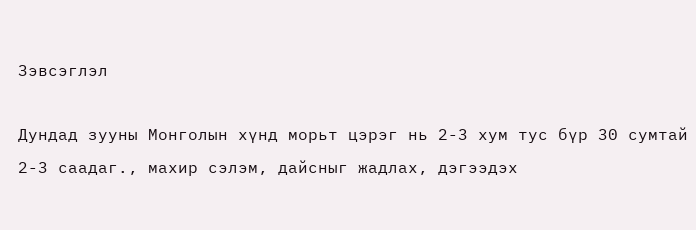Зэвсэглэл

Дундад зууны Монголын хүнд морьт цэрэг нь 2-3 хум тус бүр 30 сумтай 2-3 саадаг., махир сэлэм, дайсныг жадлах, дэгээдэх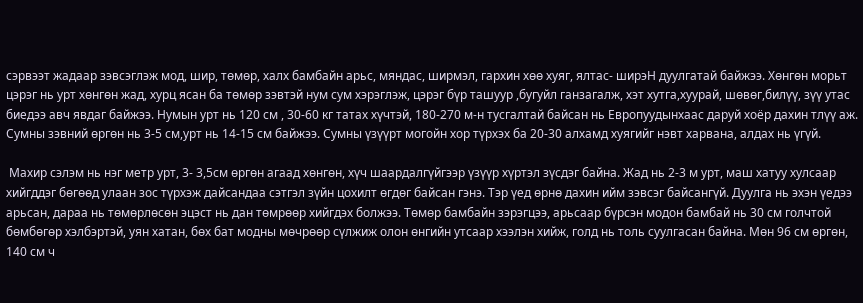сэрвээт жадаар зэвсэглэж мод, шир, төмөр, халх бамбайн арьс, мяндас, ширмэл, гархин хөө хуяг, ялтас- ширэН дуулгатай байжээ. Хөнгөн морьт цэрэг нь урт хөнгөн жад, хурц ясан ба төмөр зэвтэй нум сум хэрэглэж, цэрэг бүр ташуур ,бугуйл ганзагалж, хэт хутга,хуурай, шөвөг,билүү, зүү утас биедээ авч явдаг байжээ. Нумын урт нь 120 см , 30-60 кг татах хүчтэй, 180-270 м-н тусгалтай байсан нь Европуудынхаас даруй хоёр дахин тлүү аж. Сумны зэвний өргөн нь 3-5 см,урт нь 14-15 см байжээ. Сумны үзүүрт могойн хор түрхэх ба 20-30 алхамд хуягийг нэвт харвана, алдах нь үгүй.

 Махир сэлэм нь нэг метр урт, 3- 3,5см өргөн агаад хөнгөн, хүч шаардалгүйгээр үзүүр хүртэл зүсдэг байна. Жад нь 2-3 м урт, маш хатуу хулсаар хийгддэг бөгөөд улаан зос түрхэж дайсандаа сэтгэл зүйн цохилт өгдөг байсан гэнэ. Тэр үед өрнө дахин ийм зэвсэг байсангүй. Дуулга нь эхэн үедээ арьсан, дараа нь төмөрлөсөн эцэст нь дан төмрөөр хийгдэх болжээ. Төмөр бамбайн зэрэгцээ, арьсаар бүрсэн модон бамбай нь 30 см голчтой бөмбөгөр хэлбэртэй, уян хатан, бөх бат модны мөчрөөр сүлжиж олон өнгийн утсаар хээлэн хийж, голд нь толь суулгасан байна. Мөн 96 см өргөн, 140 см ч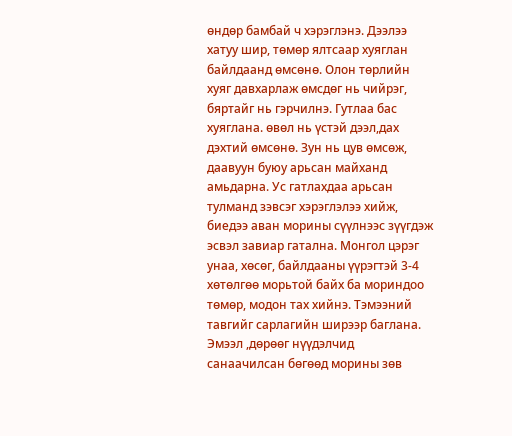өндөр бамбай ч хэрэглэнэ. Дээлээ хатуу шир, төмөр ялтсаар хуяглан байлдаанд өмсөнө. Олон төрлийн хуяг давхарлаж өмсдөг нь чийрэг, бяртайг нь гэрчилнэ. Гутлаа бас хуяглана. өвөл нь үстэй дээл,дах дэхтий өмсөнө. Зун нь цув өмсөж, даавуун буюу арьсан майханд амьдарна. Ус гатлахдаа арьсан тулманд зэвсэг хэрэглэлээ хийж, биедээ аван морины сүүлнээс зүүгдэж эсвэл завиар гатална. Монгол цэрэг унаа, хөсөг, байлдааны үүрэгтэй 3-4 хөтөлгөө морьтой байх ба мориндоо төмөр, модон тах хийнэ. Тэмээний тавгийг сарлагийн ширээр баглана. Эмээл ,дөрөөг нүүдэлчид санаачилсан бөгөөд морины зөв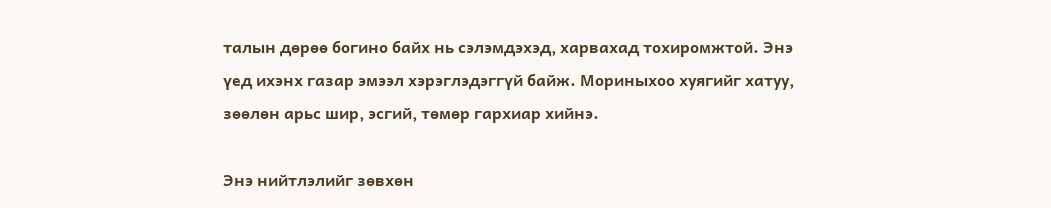талын дөрөө богино байх нь сэлэмдэхэд, харвахад тохиромжтой. Энэ үед ихэнх газар эмээл хэрэглэдэггүй байж. Мориныхоо хуягийг хатуу, зөөлөн арьс шир, эсгий, төмөр гархиар хийнэ.

Энэ нийтлэлийг зөвхөн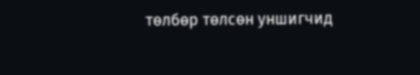төлбөр төлсөн уншигчид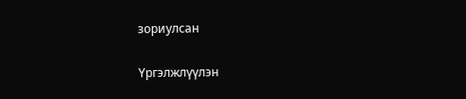зориулсан

Үргэлжлүүлэн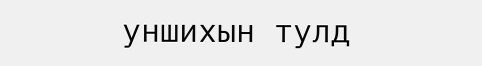уншихын тулд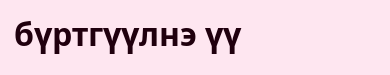бүртгүүлнэ үү